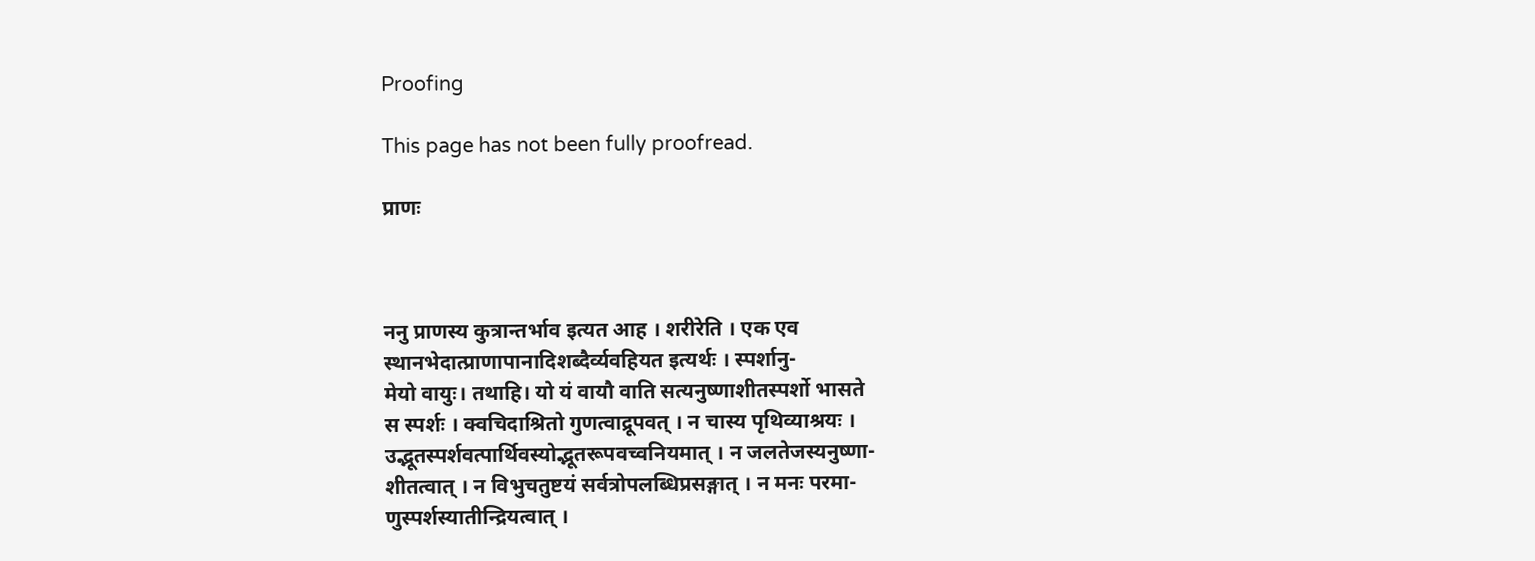Proofing

This page has not been fully proofread.

प्राणः



ननु प्राणस्य कुत्रान्तर्भाव इत्यत आह । शरीरेति । एक एव
स्थानभेदात्प्राणापानादिशब्दैर्व्यवहियत इत्यर्थः । स्पर्शानु-
मेयो वायुः। तथाहि। यो यं वायौ वाति सत्यनुष्णाशीतस्पर्शो भासते
स स्पर्शः । क्वचिदाश्रितो गुणत्वाद्रूपवत् । न चास्य पृथिव्याश्रयः ।
उद्भूतस्पर्शवत्पार्थिवस्योद्भूतरूपवच्वनियमात् । न जलतेजस्यनुष्णा-
शीतत्वात् । न विभुचतुष्टयं सर्वत्रोपलब्धिप्रसङ्गात् । न मनः परमा-
णुस्पर्शस्यातीन्द्रियत्वात् ।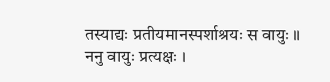तस्याद्यः प्रतीयमानस्पर्शाश्रयः स वायुः ॥
ननु वायुः प्रत्यक्षः ।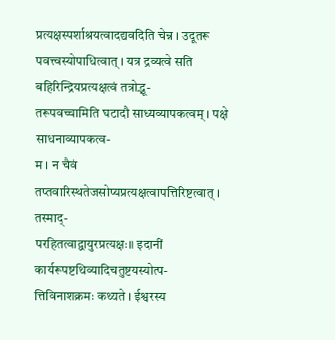प्रत्यक्षस्पर्शाश्रयत्वादद्यवदिति चेन्न । उदूतरू
पवत्त्वस्योपाधित्वात् । यत्र द्रव्यत्वे सति बहिरिन्द्रियप्रत्यक्षत्वं तत्रोद्भू-
तरूपवच्चामिति घटादौ साध्यव्यापकत्वम् । पक्षे साधनाव्यापकत्व-
म । न चैवं तप्तवारिस्थतेजसोप्यप्रत्यक्षत्वापत्तिरिष्टत्वात् । तस्माद्-
परहितत्वाद्वायुरप्रत्यक्षः॥ इदानीं कार्यरूपष्टथिव्यादिचतुष्टयस्योत्प-
त्तिविनाशक्रमः कथ्यते । ईश्वरस्य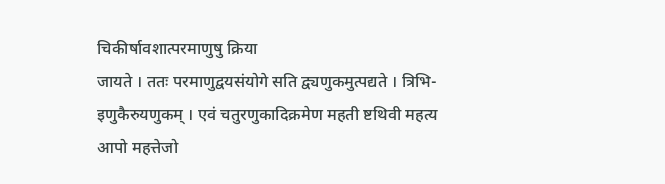चिकीर्षावशात्परमाणुषु क्रिया
जायते । ततः परमाणुद्वयसंयोगे सति द्व्यणुकमुत्पद्यते । त्रिभि-
इणुकैरुयणुकम् । एवं चतुरणुकादिक्रमेण महती ष्टथिवी महत्य
आपो महत्तेजो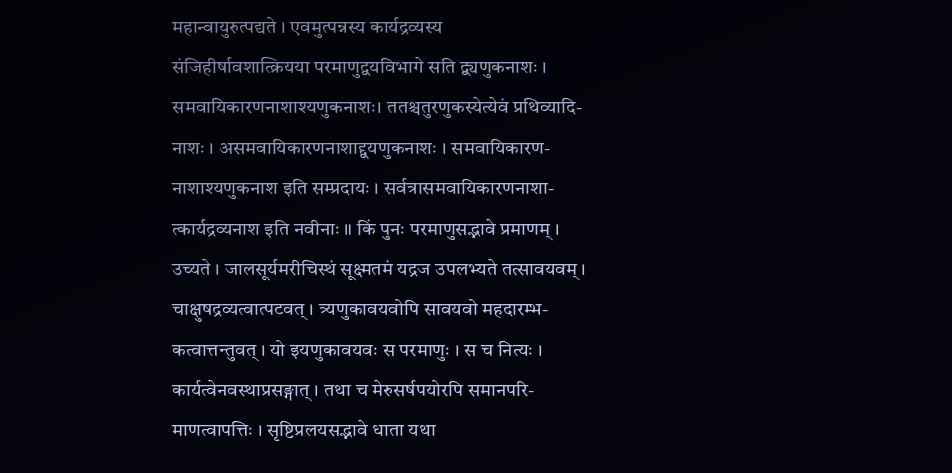महान्वायुरुत्पद्यते । एवमुत्पन्नस्य कार्यद्रव्यस्य
संजिहीर्षावशात्क्रियया परमाणुद्वयविभागे सति द्व्यणुकनाशः ।
समवायिकारणनाशाश्यणुकनाशः। ततश्चतुरणुकस्येत्येवं प्रथिव्यादि-
नाशः । असमवायिकारणनाशाद्द्वयणुकनाशः । समवायिकारण-
नाशाश्यणुकनाश इति सम्प्रदायः । सर्वत्रासमवायिकारणनाशा-
त्कार्यद्रव्यनाश इति नवीनाः ॥ किं पुनः परमाणुसद्भावे प्रमाणम् ।
उच्यते । जालसूर्यमरीचिस्थं सूक्ष्मतमं यद्रज उपलभ्यते तत्सावयवम्।
चाक्षुषद्रव्यत्वात्पटवत् । त्र्यणुकावयवोपि सावयवो महदारम्भ-
कत्वात्तन्तुवत् । यो इयणुकावयवः स परमाणुः । स च नित्यः ।
कार्यत्वेनवस्थाप्रसङ्गात् । तथा च मेरुसर्षपयोरपि समानपरि-
माणत्वापत्तिः । सृष्टिप्रलयसद्भावे धाता यथा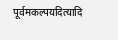पूर्वमकल्पयदित्यादि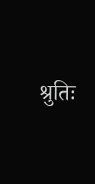श्रुतिः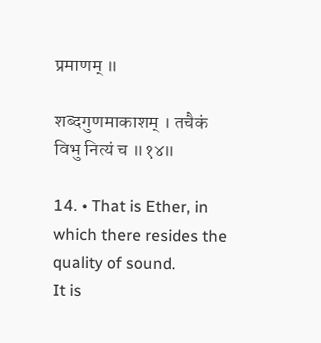प्रमाणम् ॥

शब्दगुणमाकाशम् । तचैकं विभु नित्यं च ॥१४॥

14. • That is Ether, in which there resides the quality of sound.
It is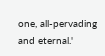one, all-pervading and eternal.'